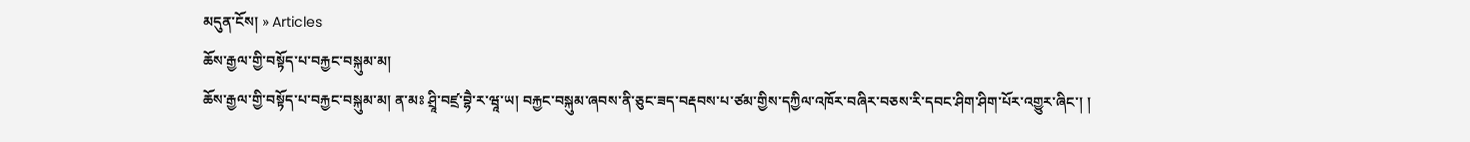མདུན་ངོས། » Articles
ཆོས་རྒྱལ་གྱི་བསྟོད་པ་བརྐྱང་བསྐུམ་མ།
ཆོས་རྒྱལ་གྱི་བསྟོད་པ་བརྐྱང་བསྐུམ་མ། ན་མཿ ཤྲཱི་བཛྲ་བྷཻ་ར་ཝཱ་ཡ། བརྐྱང་བསྐུམ་ཞབས་ནི་ཅུང་ཟད་བརྡབས་པ་ཙམ་གྱིས་དཀྱིལ་འཁོར་བཞིར་བཅས་རི་དབང་ཤིག་ཤིག་པོར་འགྱུར་ཞིང་། །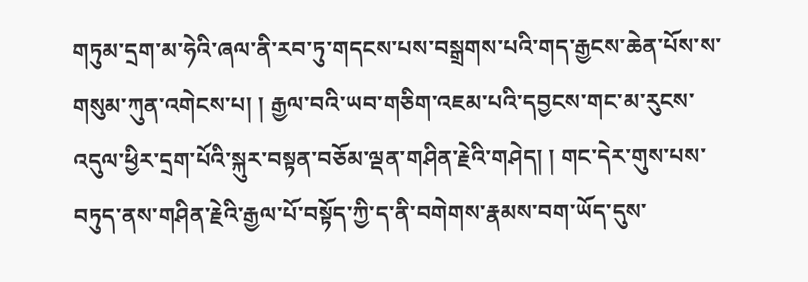གཏུམ་དྲག་མ་ཧེའི་ཞལ་ནི་རབ་ཏུ་གདངས་པས་བསྒྲགས་པའི་གད་རྒྱངས་ཆེན་པོས་ས་གསུམ་ཀུན་འགེངས་པ། ། རྒྱལ་བའི་ཡབ་གཅིག་འཇམ་པའི་དབྱངས་གང་མ་རུངས་འདུལ་ཕྱིར་དྲག་པོའི་སྐུར་བསྟན་བཅོམ་ལྡན་གཤིན་རྗེའི་གཤེད། ། གང་དེར་གུས་པས་བཏུད་ནས་གཤིན་རྗེའི་རྒྱལ་པོ་བསྟོད་ཀྱི་ད་ནི་བགེགས་རྣམས་བག་ཡོད་དུས་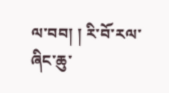ལ་བབ། ། རི་བོ་རལ་ཞིང་ཆུ་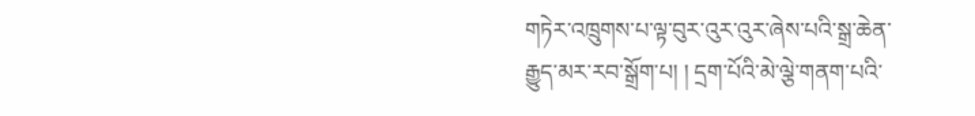གཏེར་འཁྲུགས་པ་ལྟ་བུར་འུར་འུར་ཞེས་པའི་སྒྲ་ཆེན་རྒྱུད་མར་རབ་སྒྲོག་པ། ། དྲག་པོའི་མེ་ལྕེ་གནག་པའི་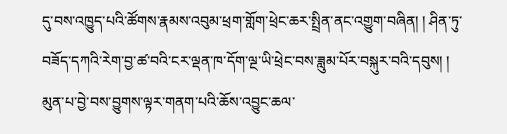དུ་བས་འཁྱུད་པའི་ཚོགས་རྣམས་འབུམ་ཕྲག་གློག་ཕྲེང་ཆར་སྤྲིན་ནང་འགྱུག་བཞིན། ། ཤིན་ཏུ་བཟོད་དཀའི་རེག་བྱ་ཚ་བའི་ངར་ལྡན་ཁ་དོག་ལྔ་ཡི་ཕྲེང་བས་ཟླུམ་པོར་བསྐུར་བའི་དབུས། ། མུན་པ་བྱེ་བས་བྱུགས་ལྟར་གནག་པའི་ཆོས་འབྱུང་ཆལ་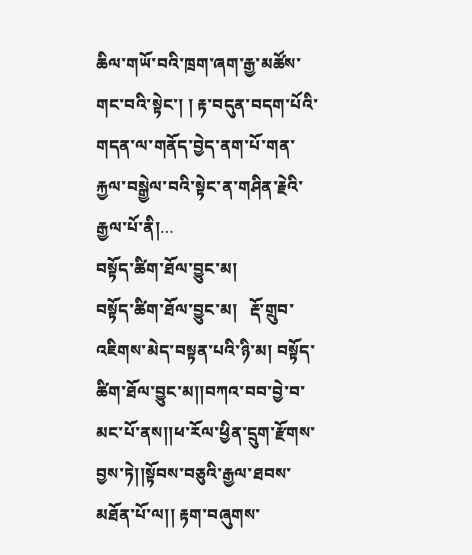ཆིལ་གཡོ་བའི་ཁྲག་ཞག་རྒྱ་མཚོས་གང་བའི་སྟེང་། ། རྟ་བདུན་བདག་པོའི་གདན་ལ་གནོད་བྱེད་ནག་པོ་གན་རྐྱལ་བསྒྱེལ་བའི་སྟེང་ན་གཤིན་རྗེའི་རྒྱལ་པོ་ནི།…
བསྟོད་ཚིག་ཐོལ་བྱུང་མ།
བསྟོད་ཚིག་ཐོལ་བྱུང་མ།   རྡོ་གྲུབ་འཇིགས་མེད་བསྟན་པའི་ཉི་མ། བསྟོད་ཚིག་ཐོལ་བྱུང་མ།།བཀའ་བབ་བྱེ་བ་མང་པོ་ནས།།ཕ་རོལ་ཕྱིན་དྲུག་རྫོགས་བྱས་ཏེ།།སྟོབས་བཅུའི་རྒྱལ་ཐབས་མཐོན་པོ་ལ།། རྟག་བཞུགས་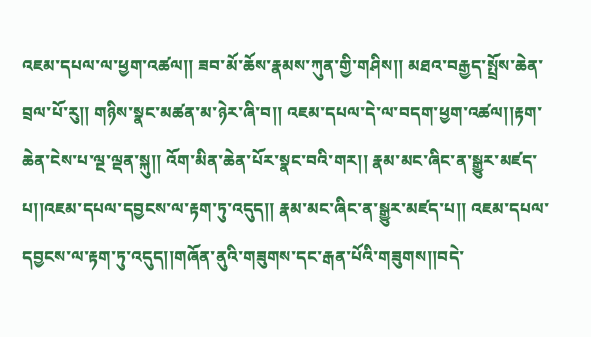འཇམ་དཔལ་ལ་ཕྱག་འཚལ།། ཟབ་མོ་ཆོས་རྣམས་ཀུན་གྱི་གཤིས།། མཐའ་བརྒྱད་སྤྲོས་ཆེན་བྲལ་པོ་རུ།། གཉིས་སྣང་མཚན་མ་ཉེར་ཞི་བ།། འཇམ་དཔལ་དེ་ལ་བདག་ཕྱག་འཚལ།།རྟག་ཆེན་ངེས་པ་ལྔ་ལྡན་སྐུ།། འོག་མིན་ཆེན་པོར་སྣང་བའི་གར།། རྣམ་མང་ཞིང་ན་སྒྱུར་མཛད་པ།།འཇམ་དཔལ་དབྱངས་ལ་རྟག་ཏུ་འདུད།། རྣམ་མང་ཞིང་ན་སྒྱུར་མཛད་པ།། འཇམ་དཔལ་དབྱངས་ལ་རྟག་ཏུ་འདུད།།གཞོན་ནུའི་གཟུགས་དང་རྒན་པོའི་གཟུགས།།བདེ་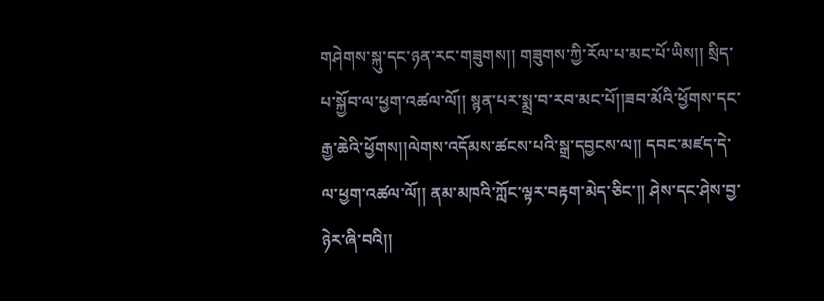གཤེགས་སྐུ་དང་ཉན་རང་གཟུགས།། གཟུགས་ཀྱི་རོལ་པ་མང་པོ་ཡིས།། སྲིད་པ་སྐྱོབ་ལ་ཕྱག་འཚལ་ལོ།། སྙན་པར་སྨྲ་བ་རབ་མང་པོ།།ཟབ་མོའི་ཕྱོགས་དང་རྒྱ་ཆེའི་ཕྱོགས།།ལེགས་འདོམས་ཚངས་པའི་སྒྲ་དབྱངས་ལ།། དབང་མཛད་དེ་ལ་ཕྱག་འཚལ་ལོ།། ནམ་མཁའི་ཀློང་ལྟར་བརྟག་མེད་ཅིང་།། ཤེས་དང་ཤེས་བྱ་ཉེར་ཞི་བའི།།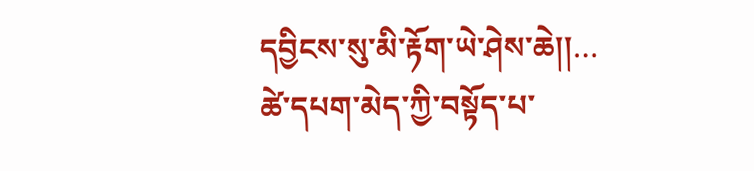དབྱིངས་སུ་མི་རྟོག་ཡེ་ཤེས་ཆེ།།…
ཚེ་དཔག་མེད་ཀྱི་བསྟོད་པ་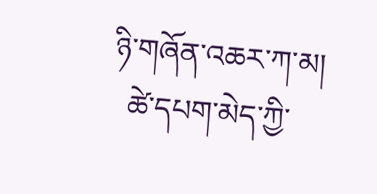ཉི་གཞོན་འཆར་ཀ་མ།
  ཚེ་དཔག་མེད་ཀྱི་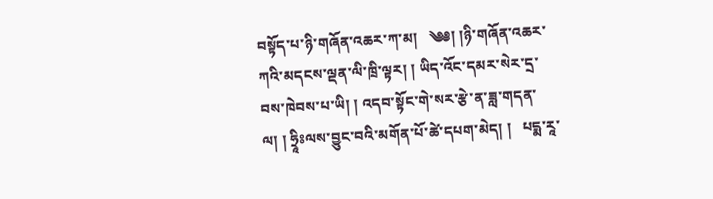བསྟོད་པ་ཉི་གཞོན་འཆར་ཀ་མ།   ༄༅། །ཉི་གཞོན་འཆར་ཀའི་མདངས་ལྡན་ལི་ཁྲི་ལྟར། ། ཡིད་འོང་དམར་སེར་དྲ་བས་ཁེབས་པ་ཡི། ། འདབ་སྟོང་གེ་སར་རྩེ་ན་ཟླ་གདན་ལ། ། ཧྲཱིཿལས་བྱུང་བའི་མགོན་པོ་ཚེ་དཔག་མེད། །   པདྨ་རཱ་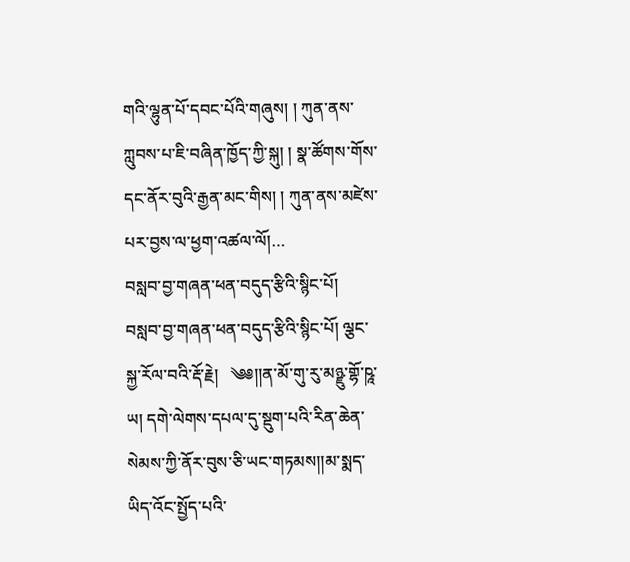གའི་ལྷུན་པོ་དབང་པོའི་གཞུས། ། ཀུན་ནས་ཀླུབས་པ་ཇི་བཞིན་ཁྱོད་ཀྱི་སྐུ། ། སྣ་ཚོགས་གོས་དང་ནོར་བུའི་རྒྱན་མང་གིས། ། ཀུན་ནས་མཛེས་པར་བྱས་ལ་ཕྱག་འཚལ་ལོ།…
བསླབ་བྱ་གཞན་ཕན་བདུད་རྩིའི་སྙིང་པོ།
བསླབ་བྱ་གཞན་ཕན་བདུད་རྩིའི་སྙིང་པོ། ལྕང་སྐྱ་རོལ་བའི་རྡོ་རྗེ།   ༄༅།།ན་མོ་གུ་རུ་མཉྫུ་གྷོ་ཥཱ་ཡ། དགེ་ལེགས་དཔལ་དུ་སྡུག་པའི་རིན་ཆེན་སེམས་ཀྱི་ནོར་བུས་ཅི་ཡང་གཏམས།།མ་སྨད་ཡིད་འོང་སྤྱོད་པའི་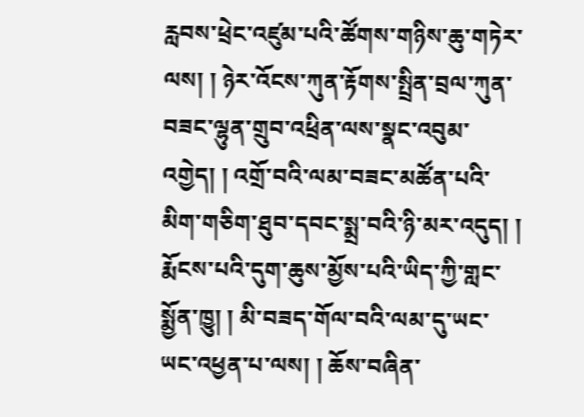རླབས་ཕྲེང་འཛུམ་པའི་ཚོགས་གཉིས་ཆུ་གཏེར་ལས། ། ཉེར་འོངས་ཀུན་རྟོགས་སྤྲིན་བྲལ་ཀུན་བཟང་ལྷུན་གྲུབ་འཕྲིན་ལས་སྣང་འབུམ་འགྱེད། ། འགྲོ་བའི་ལམ་བཟང་མཚོན་པའི་མིག་གཅིག་ཐུབ་དབང་སྨྲ་བའི་ཉི་མར་འདུད། ། རྨོངས་པའི་དུག་ཆུས་མྱོས་པའི་ཡིད་ཀྱི་གླང་སྨྱོན་ཁྱུ། ། མི་བཟད་གོལ་བའི་ལམ་དུ་ཡང་ཡང་འཕྱན་པ་ལས། ། ཆོས་བཞིན་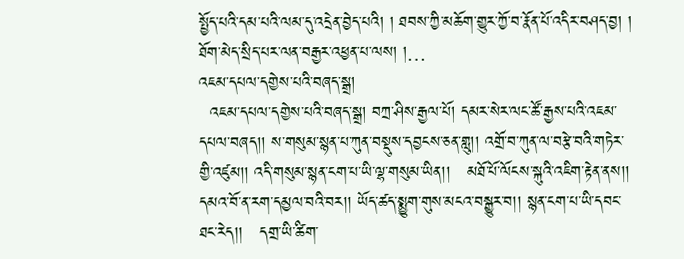སྤྱོད་པའི་དམ་པའི་ལམ་དུ་འདྲེན་བྱེད་པའི། ། ཐབས་ཀྱི་མཆོག་གྱུར་ཀྱོ་བ་རྣོན་པོ་འདིར་བཤད་བྱ། ། ཐོག་མེད་སྲིད་པར་ལན་བརྒྱར་འཕྱན་པ་ལས། །…
འཇམ་དཔལ་དགྱེས་པའི་བཞད་སྒྲ།
  འཇམ་དཔལ་དགྱེས་པའི་བཞད་སྒྲ། བཀྲ་ཤིས་རྒྱལ་པོ། དམར་སེར་ལང་ཚོ་རྒྱས་པའི་འཇམ་དཔལ་བཞད།། ས་གསུམ་སྙན་པ་ཀུན་བསྡུས་དབྱངས་ཅན་གླུ།། འགྲོ་བ་ཀུན་ལ་བརྩེ་བའི་གཏེར་གྱི་འཛུམ།། འདི་གསུམ་སྙན་ངག་པ་ཡི་ལྷ་གསུམ་ཡིན།།   མཐོ་པོ་ལོངས་སྐུའི་འཇིག་རྟེན་ནས།། དམའ་བོ་ན་རག་དམྱལ་བའི་བར།། ཡོད་ཚད་སྨྱུག་གུས་མངའ་བསྒྱུར་བ།། སྙན་ངག་པ་ཡི་དབང་ཐང་རེད།།   དགྲ་ཡི་ཚིག་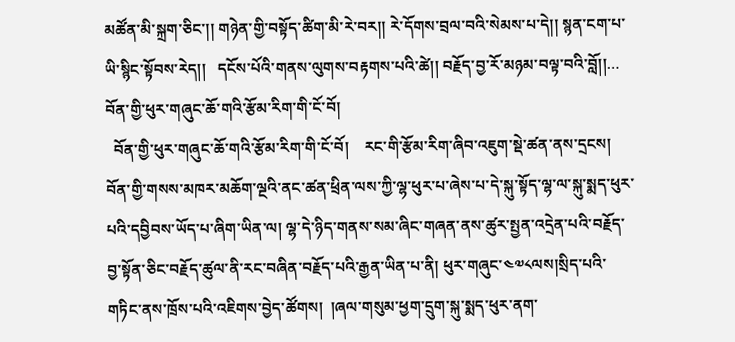མཚོན་མི་སྐྲག་ཅིང་།། གཉེན་གྱི་བསྟོད་ཚིག་མི་རེ་བར།། རེ་དོགས་བྲལ་བའི་སེམས་པ་དེ།། སྙན་ངག་པ་ཡི་སྙིང་སྟོབས་རེད།།   དངོས་པོའི་གནས་ལུགས་བརྟགས་པའི་ཚེ།། བརྗོད་བྱ་རོ་མཉམ་བལྟ་བའི་བློ།།…
བོན་གྱི་ཕུར་གཞུང་ཆོ་གའི་རྩོམ་རིག་གི་ངོ་བོ།
  བོན་གྱི་ཕུར་གཞུང་ཆོ་གའི་རྩོམ་རིག་གི་ངོ་བོ།    རང་གི་རྩོམ་རིག་ཞིབ་འཇུག་སྡེ་ཚན་ནས་དྲངས། བོན་གྱི་གསས་མཁར་མཆོག་ལྔའི་ནང་ཚན་ཕྲིན་ལས་ཀྱི་ལྷ་ཕུར་པ་ཞེས་པ་དེ་སྐུ་སྟོད་ལྷ་ལ་སྐུ་སྨད་ཕུར་པའི་དབྱིབས་ཡོད་པ་ཞིག་ཡིན་ལ། ལྷ་དེ་ཉིད་གནས་སམ་ཞིང་གཞན་ནས་ཚུར་སྤྱན་འདྲེན་པའི་བརྗོད་བྱ་སྟོན་ཅིང་བརྗོད་ཚུལ་ནི་རང་བཞིན་བརྗོད་པའི་རྒྱན་ཡིན་པ་ནི། ཕུར་གཞུང་༤༧༨ལས།སྲིད་པའི་གཏིང་ནས་ཁྲོས་པའི་འཇིགས་བྱེད་ཚོགས།  །ཞལ་གསུམ་ཕྱག་དྲུག་སྐུ་སྨད་ཕུར་ནག་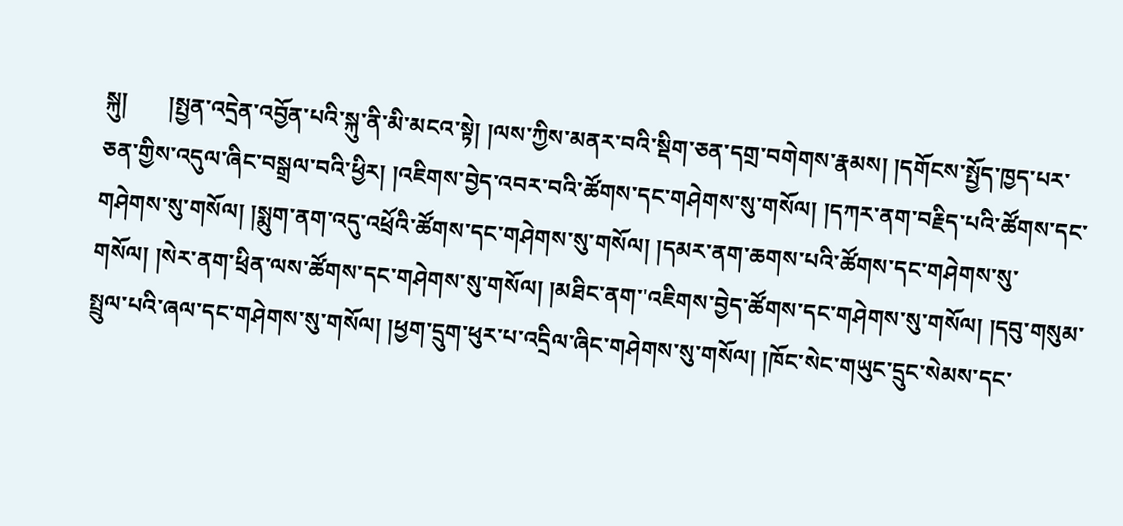སྐུ།       །སྤྱན་འདྲེན་འབྱོན་པའི་སྐུ་ནི་མི་མངའ་སྟེ། །ལས་ཀྱིས་མནར་བའི་སྡིག་ཅན་དགྲ་བགེགས་རྣམས། །དགོངས་སྤྱོད་ཁྱད་པར་ཅན་གྱིས་འདུལ་ཞིང་བསྒྲལ་བའི་ཕྱིར། །འཇིགས་བྱེད་འབར་བའི་ཚོགས་དང་གཤེགས་སུ་གསོལ། །དཀར་ནག་བརྗིད་པའི་ཚོགས་དང་གཤེགས་སུ་གསོལ། །སྨུག་ནག་འདུ་འཕྲོའི་ཚོགས་དང་གཤེགས་སུ་གསོལ། །དམར་ནག་ཆགས་པའི་ཚོགས་དང་གཤེགས་སུ་གསོལ། །སེར་ནག་ཕྲིན་ལས་ཚོགས་དང་གཤེགས་སུ་གསོལ། །མཐིང་ནག་'འཇིགས་བྱེད་ཚོགས་དང་གཤེགས་སུ་གསོལ། །དབུ་གསུམ་སྤྲུལ་པའི་ཞལ་དང་གཤེགས་སུ་གསོལ། །ཕྱག་དྲུག་ཕུར་པ་འདྲིལ་ཞིང་གཤེགས་སུ་གསོལ། །ཁོང་སེང་གཡུང་དྲུང་སེམས་དང་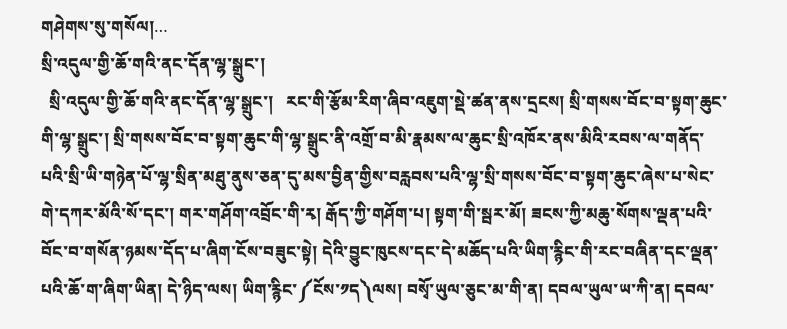གཤེགས་སུ་གསོལ།…
སྲི་འདུལ་གྱི་ཆོ་གའི་ནང་དོན་ལྷ་སྒྲུང་།
  སྲི་འདུལ་གྱི་ཆོ་གའི་ནང་དོན་ལྷ་སྒྲུང་།   རང་གི་རྩོམ་རིག་ཞིབ་འཇུག་སྡེ་ཚན་ནས་དྲངས། སྲི་གསས་བོང་བ་སྟག་ཆུང་གི་ལྷ་སྒྲུང་། སྲི་གསས་བོང་བ་སྟག་ཆུང་གི་ལྷ་སྒྲུང་ནི་འགྲོ་བ་མི་རྣམས་ལ་ཆུང་སྲི་འཁོར་ནས་མིའི་རབས་ལ་གནོད་པའི་སྲི་ཡི་གཉེན་པོ་ལྷ་སྲིན་མཐུ་ནུས་ཅན་དུ་མས་བྱིན་གྱིས་བརླབས་པའི་ལྷ་སྲི་གསས་བོང་བ་སྟག་ཆུང་ཞེས་པ་སེང་གེ་དཀར་མོའི་སོ་དང་། གར་གཤོག་འབྲོང་གི་རྭ། རྒོད་ཀྱི་གཤོག་པ། སྟག་གི་སྦར་མོ། ཟངས་ཀྱི་མཆུ་སོགས་ལྡན་པའི་བོང་བ་གསོན་ཉམས་དོད་པ་ཞིག་ངོས་བཟུང་སྟེ། དེའི་བྱུང་ཁུངས་དང་དེ་མཆོད་པའི་ཡིག་རྙིང་གི་རང་བཞིན་དང་ལྡན་པའི་ཆོ་ག་ཞིག་ཡིན། དེ་ཉིད་ལས། ཡིག་རྙིང་༼ངོས་༡ད༽ལས། བསྭོ་ཡུལ་ཅུང་མ་གི་ན། དབལ་ཡུལ་ཡ་ཀི་ན། དབལ་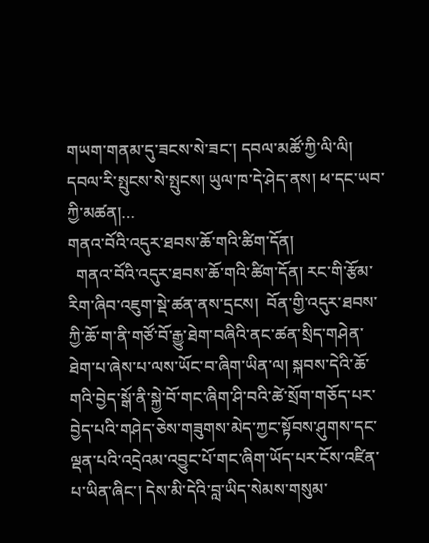གཡག་གནམ་དུ་ཟངས་སེ་ཟང་། དབལ་མཚོ་ཀྱི་ལི་ལི། དབལ་རི་སྤུངས་སེ་སྤུངས། ཡུལ་ཁ་དེ་ཤེད་ནས། ཕ་དང་ཡབ་ཀྱི་མཚན།…
གནའ་བོའི་འདུར་ཐབས་ཆོ་གའི་ཚིག་དོན།
  གནའ་བོའི་འདུར་ཐབས་ཆོ་གའི་ཚིག་དོན། རང་གི་རྩོམ་རིག་ཞིབ་འཇུག་སྡེ་ཚན་ནས་དྲངས།  བོན་གྱི་འདུར་ཐབས་ཀྱི་ཆོ་ག་ནི་གཙོ་བོ་རྒྱུ་ཐེག་བཞིའི་ནང་ཚན་སྲིད་གཤེན་ཐེག་པ་ཞེས་པ་ལས་ཡོང་བ་ཞིག་ཡིན་ལ། སྐབས་དེའི་ཆོ་གའི་བྱེད་སྒོ་ནི་སྐྱེ་བོ་གང་ཞིག་ཤི་བའི་ཚེ་སྲོག་གཅོད་པར་བྱེད་པའི་གཤེད་ཅེས་གཟུགས་མེད་ཀྱང་སྟོབས་ཤུགས་དང་ལྡན་པའི་འདྲེའམ་འབྱུང་པོ་གང་ཞིག་ཡོད་པར་ངོས་འཛིན་པ་ཡིན་ཞིང་། དེས་མི་དེའི་བླ་ཡིད་སེམས་གསུམ་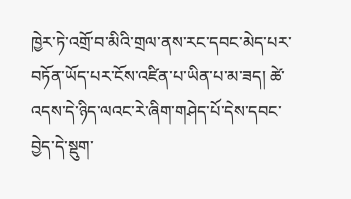ཁྱེར་ཏེ་འགྲོ་བ་མིའི་གྲལ་ནས་རང་དབང་མེད་པར་བཏོན་ཡོད་པར་ངོས་འཛིན་པ་ཡིན་པ་མ་ཟད། ཚེ་འདས་དེ་ཉིད་ལའང་རེ་ཞིག་གཤེད་པོ་དེས་དབང་བྱེད་དེ་སྡུག་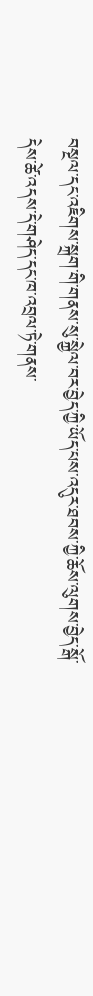བསྔལ་དང་འཇིགས་སྐྲག་གི་གནས་སུ་སྐྱེལ་བར་བྱེད་ཀྱི་ཡོད་པས་འདུར་ཐབས་ཀྱི་ཆོས་ལུགས་བྱེད་སྒོ་དེས་ཚེ་འདས་དེ་གཤེད་དང་ཁ་འབྲལ་ཏེ་གནས་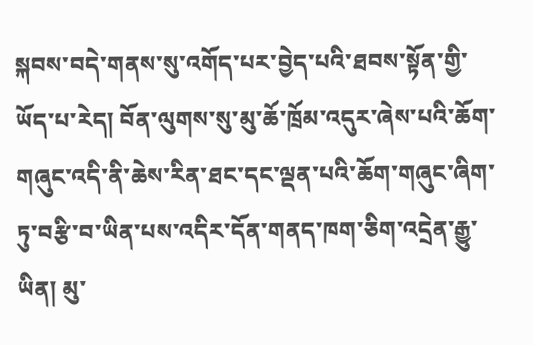སྐབས་བདེ་གནས་སུ་འགོད་པར་བྱེད་པའི་ཐབས་སྟོན་གྱི་ཡོད་པ་རེད། བོན་ལུགས་སུ་མུ་ཆོ་ཁྲོམ་འདུར་ཞེས་པའི་ཆོག་གཞུང་འདི་ནི་ཆེས་རིན་ཐང་དང་ལྡན་པའི་ཆོག་གཞུང་ཞིག་ཏུ་བརྩི་བ་ཡིན་པས་འདིར་དོན་གནད་ཁག་ཅིག་འདྲེན་རྒྱུ་ཡིན། མུ་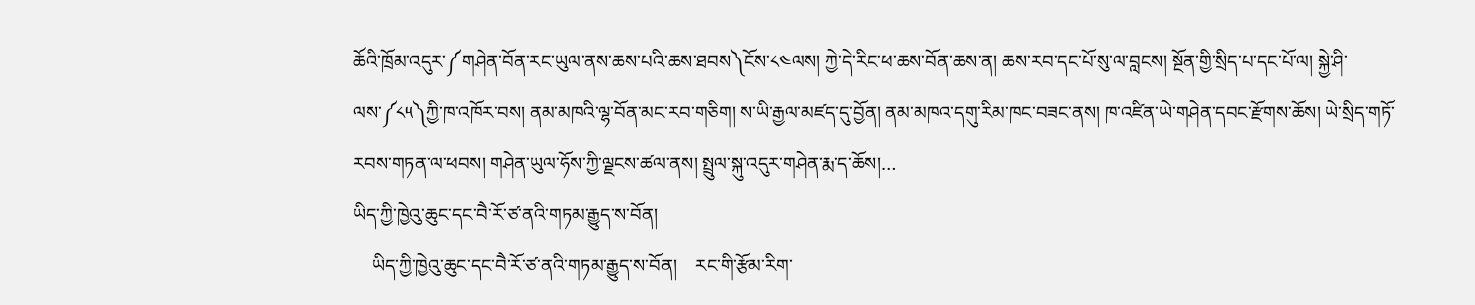ཆོའི་ཁྲོམ་འདུར་༼གཤེན་བོན་རང་ཡུལ་ནས་ཆས་པའི་ཆས་ཐབས༽ངོས་༨༤ལས། ཀྱེ་དེ་རིང་ཕ་ཆས་བོན་ཆས་ན། ཆས་རབ་དང་པོ་སུ་ལ་བླངས། སྔོན་གྱི་སྲིད་པ་དང་པོ་ལ། སྐྱེ་ཤི་ལས་༼༨༥༽ཀྱི་ཁ་འཁོར་བས། ནམ་མཁའི་ལྷ་བོན་མང་རབ་གཅིག། ས་ཡི་རྒྱལ་མཛད་དུ་བྱོན། ནམ་མཁའ་དགུ་རིམ་ཁང་བཟང་ནས། ཁ་འཛིན་ཡེ་གཤེན་དབང་རྫོགས་ཆོས། ཡེ་སྲིད་གཏོ་རབས་གཏན་ལ་ཕབས། གཤེན་ཡུལ་ཧོས་ཀྱི་ལྗངས་ཚལ་ནས། སྤྲུལ་སྐུ་འདུར་གཤེན་རྨ་ད་ཆོས།…
ཡིད་ཀྱི་ཁྱེའུ་ཆུང་དང་བཻ་རོ་ཙ་ནའི་གཏམ་རྒྱུད་ས་བོན།
    ཡིད་ཀྱི་ཁྱེའུ་ཆུང་དང་བཻ་རོ་ཙ་ནའི་གཏམ་རྒྱུད་ས་བོན།    རང་གི་རྩོམ་རིག་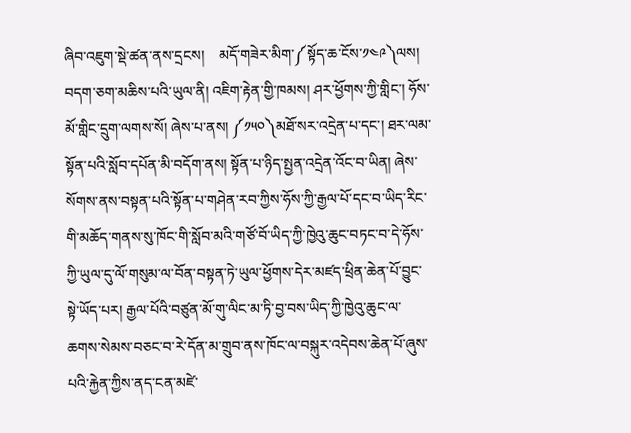ཞིབ་འཇུག་སྡེ་ཚན་ནས་དྲངས།    མདོ་གཟེར་མིག་༼སྟོད་ཆ་ངོས་༡༤༩༽ལས། བདག་ཅག་མཆིས་པའི་ཡུལ་ནི། འཇིག་རྟེན་གྱི་ཁམས། ཤར་ཕྱོགས་ཀྱི་གླིང་། ཧོས་མོ་གླིང་དྲུག་ལགས་སོ། ཞེས་པ་ནས། ༼༡༥༠༽མཐོ་སར་འདྲེན་པ་དང་། ཐར་ལམ་སྟོན་པའི་སློབ་དཔོན་མི་བདོག་ནས། སྟོན་པ་ཉིད་སྤྱན་འདྲེན་འོང་བ་ཡིན། ཞེས་སོགས་ནས་བསྟན་པའི་སྟོན་པ་གཤེན་རབ་ཀྱིས་ཧོས་ཀྱི་རྒྱལ་པོ་དང་བ་ཡིད་རིང་གི་མཆོད་གནས་སུ་ཁོང་གི་སློབ་མའི་གཙོ་བོ་ཡིད་ཀྱི་ཁྱེའུ་ཆུང་བཏང་བ་དེ་ཧོས་ཀྱི་ཡུལ་དུ་ལོ་གསུམ་ལ་བོན་བསྟན་ཏེ་ཡུལ་ཕྱོགས་དེར་མཛད་ཕྲིན་ཆེན་པོ་བྱུང་སྟེ་ཡོད་པར། རྒྱལ་པོའི་བཙུན་མོ་གུ་ལིང་མ་ཏི་བྱ་བས་ཡིད་ཀྱི་ཁྱེའུ་ཆུང་ལ་ཆགས་སེམས་བཅང་བ་རེ་དོན་མ་གྲུབ་ནས་ཁོང་ལ་བསྐུར་འདེབས་ཆེན་པོ་ཞུས་པའི་རྐྱེན་ཀྱིས་ནད་ངན་མཛེ་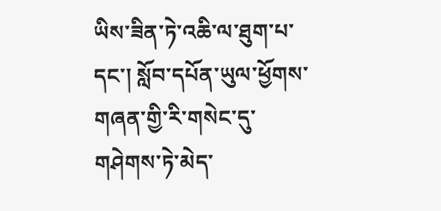ཡིས་ཟིན་ཏེ་འཆི་ལ་ཐུག་པ་དང་། སློབ་དཔོན་ཡུལ་ཕྱོགས་གཞན་གྱི་རི་གསེང་དུ་གཤེགས་ཏེ་མེད་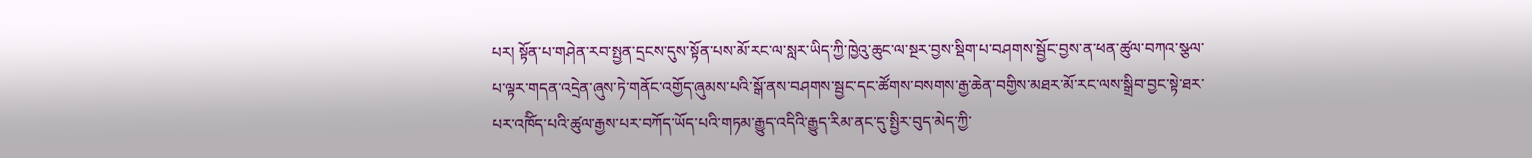པར། སྟོན་པ་གཤེན་རབ་སྤྱན་དྲངས་དུས་སྟོན་པས་མོ་རང་ལ་སླར་ཡིད་ཀྱི་ཁྱེའུ་ཆུང་ལ་སྔར་བྱས་སྡིག་པ་བཤགས་སྦྱོང་བྱས་ན་ཕན་ཚུལ་བཀའ་སྩལ་པ་ལྟར་གདན་འདྲེན་ཞུས་ཏེ་གནོང་འགྱོད་ཞུམས་པའི་སྒོ་ནས་བཤགས་སྦྱང་དང་ཚོགས་བསགས་རྒྱ་ཆེན་བགྱིས་མཐར་མོ་རང་ལས་སྒྲིབ་བྱང་སྟེ་ཐར་པར་འཁོིད་པའི་ཚུལ་རྒྱས་པར་བཀོད་ཡོད་པའི་གཏམ་རྒྱུད་འདིའི་རྒྱུད་རིམ་ནང་དུ་སྤྱིར་བུད་མེད་ཀྱི་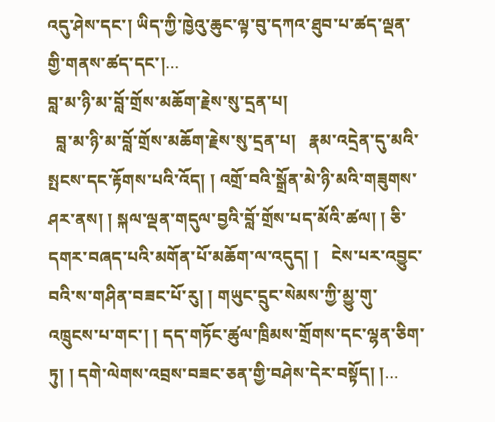འདུ་ཤེས་དང་། ཡིད་ཀྱི་ཁྱེའུ་ཆུང་ལྟ་བུ་དཀའ་ཐུབ་པ་ཚད་ལྡན་གྱི་གནས་ཚད་དང་།…
བླ་མ་ཉི་མ་བློ་གྲོས་མཆོག་རྗེས་སུ་དྲན་པ།
  བླ་མ་ཉི་མ་བློ་གྲོས་མཆོག་རྗེས་སུ་དྲན་པ།   རྣམ་འདྲེན་དུ་མའི་སྤངས་དང་རྟོགས་པའི་འོད། ། འགྲོ་བའི་སྒྲོན་མེ་ཉི་མའི་གཟུགས་ཤར་ནས། ། སྐལ་ལྡན་གདུལ་བྱའི་བློ་གྲོས་པད་མོའི་ཚལ། ། ཅི་དགར་བཞད་པའི་མགོན་པོ་མཆོག་ལ་འདུད། །   ངེས་པར་འབྱུང་བའི་ས་གཤིན་བཟང་པོ་རུ། ། གཡུང་དྲུང་སེམས་ཀྱི་མྱུ་གུ་འཁྲུངས་པ་གང་། ། དད་གཏོང་ཚུལ་ཁྲིམས་གྲོགས་དང་ལྷན་ཅིག་ཏུ། ། དགེ་ལེགས་འབྲས་བཟང་ཅན་གྱི་བཤེས་དེར་བསྟོད། །…